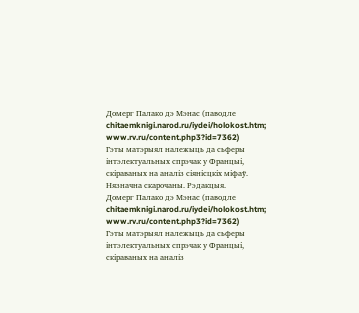Домерг Палако дэ Мэнас (паводле chitaemknigi.narod.ru/iydei/holokost.htm; www.rv.ru/content.php3?id=7362)
Гэты матэрыял належыць да сьферы інтэлектуальных спрэчак у Францыі, скіраваных на аналіз сіянісцкіх міфаў. Нязначна скарочаны. Рэдакцыя.
Домерг Палако дэ Мэнас (паводле chitaemknigi.narod.ru/iydei/holokost.htm; www.rv.ru/content.php3?id=7362)
Гэты матэрыял належыць да сьферы інтэлектуальных спрэчак у Францыі, скіраваных на аналіз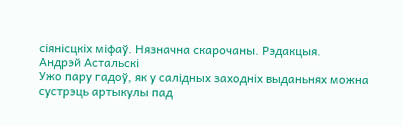сіянісцкіх міфаў. Нязначна скарочаны. Рэдакцыя.
Андрэй Астальскі
Ужо пару гадоў, як у салідных заходніх выданьнях можна сустрэць артыкулы пад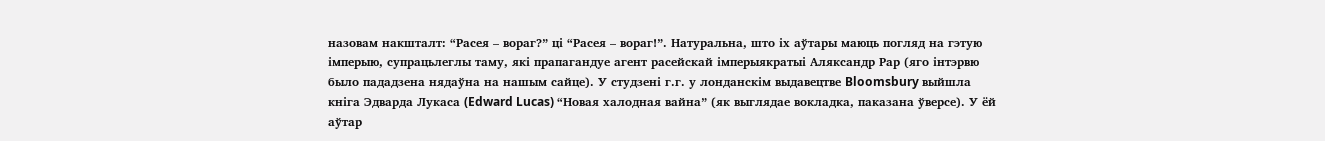назовам накшталт: “Расея – вораг?” ці “Расея – вораг!”. Натуральна, што іх аўтары маюць погляд на гэтую імперыю, супрацьлеглы таму, які прапагандуе агент расейскай імперыякратыі Аляксандр Рар (яго інтэрвю было пададзена нядаўна на нашым сайце). У студзені г.г. у лонданскім выдавецтве Bloomsbury выйшла кніга Эдварда Лукаса (Edward Lucas) “Новая халодная вайна” (як выглядае вокладка, паказана ўверсе). У ёй аўтар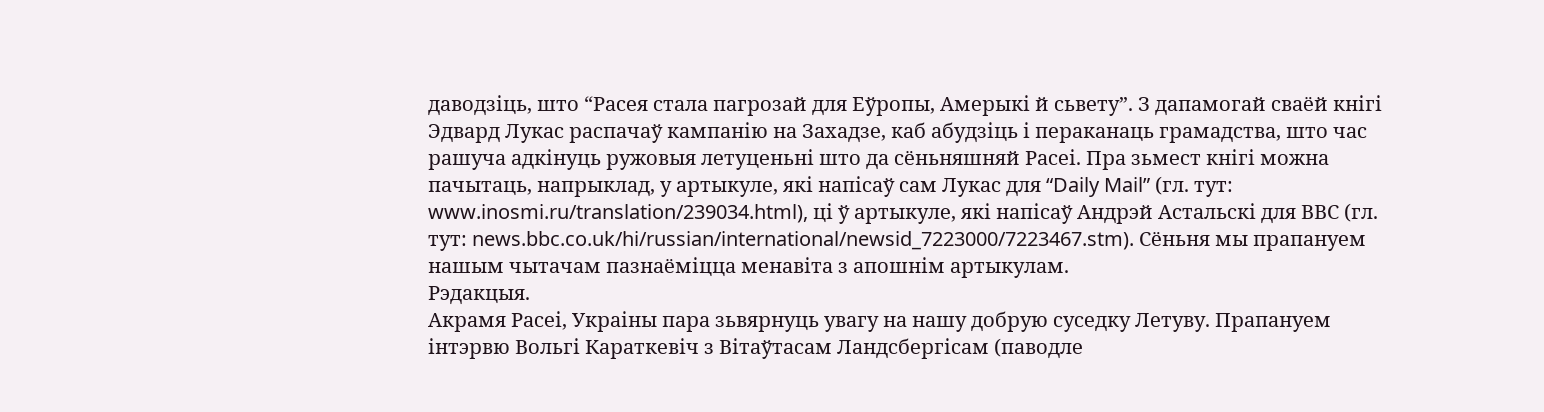даводзіць, што “Расея стала пагрозай для Еўропы, Амерыкі й сьвету”. З дапамогай сваёй кнігі Эдвард Лукас распачаў кампанію на Захадзе, каб абудзіць і пераканаць грамадства, што час рашуча адкінуць ружовыя летуценьні што да сёньняшняй Расеі. Пра зьмест кнігі можна пачытаць, напрыклад, у артыкуле, які напісаў сам Лукас для “Daily Mail” (гл. тут: www.inosmi.ru/translation/239034.html), ці ў артыкуле, які напісаў Андрэй Астальскі для ВВС (гл. тут: news.bbc.co.uk/hi/russian/international/newsid_7223000/7223467.stm). Сёньня мы прапануем нашым чытачам пазнаёміцца менавіта з апошнім артыкулам.
Рэдакцыя.
Акрамя Расеі, Украіны пара зьвярнуць увагу на нашу добрую суседку Летуву. Прапануем інтэрвю Вольгі Караткевіч з Вітаўтасам Ландсбергісам (паводле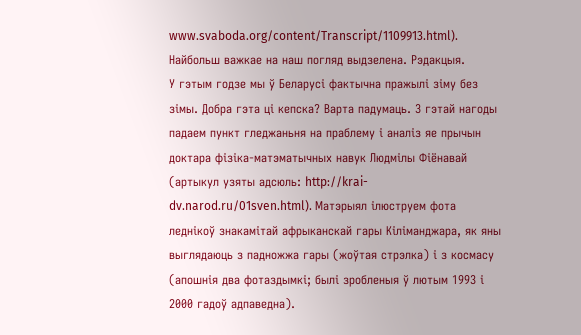www.svaboda.org/content/Transcript/1109913.html). Найбольш важкае на наш погляд выдзелена. Рэдакцыя.
У гэтым годзе мы ў Беларусі фактычна пражылі зіму без зімы. Добра гэта ці кепска? Варта падумаць. З гэтай нагоды падаем пункт гледжаньня на праблему і аналіз яе прычын доктара фізіка-матэматычных навук Людмілы Фіёнавай (артыкул узяты адсюль: http://krai-dv.narod.ru/01sven.html). Матэрыял ілюструем фота леднікоў знакамітай афрыканскай гары Кіліманджара, як яны выглядаюць з падножжа гары (жоўтая стрэлка) і з космасу (апошнія два фотаздымкі; былі зробленыя ў лютым 1993 і 2000 гадоў адпаведна).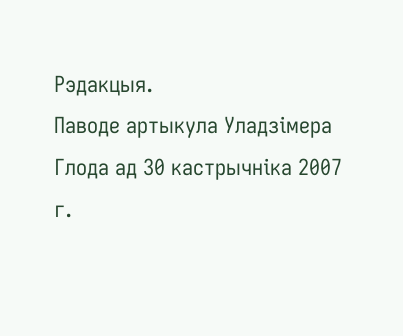Рэдакцыя.
Паводе артыкула Уладзімера Глода ад 30 кастрычніка 2007 г.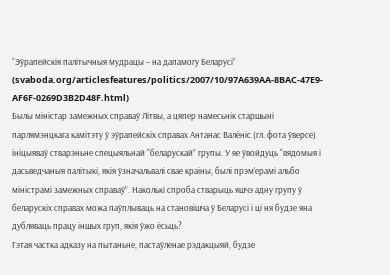“Эўрапейскія палітычныя мудрацы – на дапамогу Беларусі” (svaboda.org/articlesfeatures/politics/2007/10/97A639AA-8BAC-47E9-AF6F-0269D3B2D48F.html)
Былы міністар замежных справаў Літвы, а цяпер намесьнік старшыні парлямэнцкага камітэту ў эўрапейскіх справах Антанас Валёніс (гл. фота ўверсе) ініцыяваў стварэньне спецыяльнай “беларускай” групы. У яе ўвойдуць “вядомыя і дасьведчаныя палітыкі, якія ўзначальвалі свае краіны, былі прэм’ерамі альбо міністрамі замежных справаў”. Наколькі спроба стварыць яшчэ адну групу ў беларускіх справах можа паўплываць на становішча ў Беларусі і ці ня будзе яна дубляваць працу іншых груп, якія ўжо ёсьць?
Гэтая частка адказу на пытаньне, пастаўленае рэдакцыяй, будзе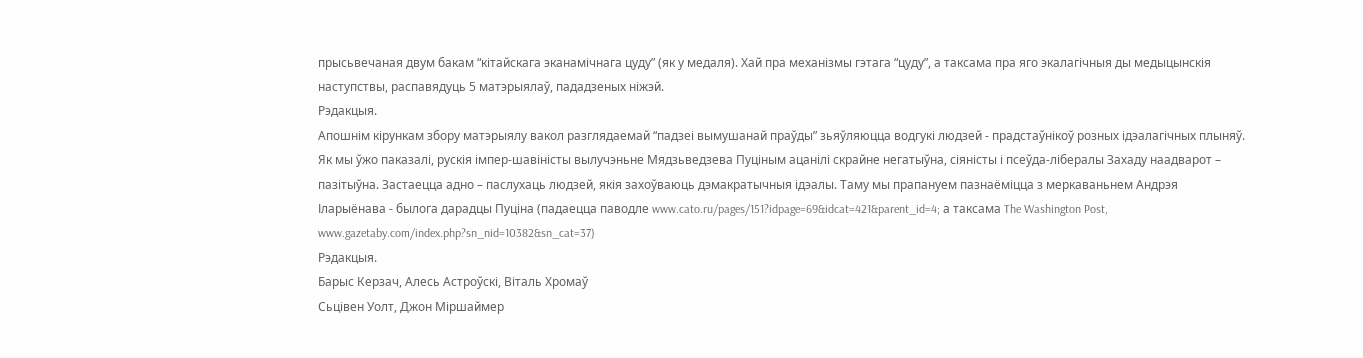прысьвечаная двум бакам “кітайскага эканамічнага цуду” (як у медаля). Хай пра механізмы гэтага “цуду”, а таксама пра яго экалагічныя ды медыцынскія наступствы, распавядуць 5 матэрыялаў, пададзеных ніжэй.
Рэдакцыя.
Апошнім кірункам збору матэрыялу вакол разглядаемай “падзеі вымушанай праўды” зьяўляюцца водгукі людзей - прадстаўнікоў розных ідэалагічных плыняў. Як мы ўжо паказалі, рускія імпер-шавіністы вылучэньне Мядзьведзева Пуціным ацанілі скрайне негатыўна, сіяністы і псеўда-лібералы Захаду наадварот – пазітыўна. Застаецца адно – паслухаць людзей, якія захоўваюць дэмакратычныя ідэалы. Таму мы прапануем пазнаёміцца з меркаваньнем Андрэя Іларыёнава - былога дарадцы Пуціна (падаецца паводле www.cato.ru/pages/151?idpage=69&idcat=421&parent_id=4; а таксама The Washington Post, www.gazetaby.com/index.php?sn_nid=10382&sn_cat=37)
Рэдакцыя.
Барыс Керзач, Алесь Астроўскі, Віталь Хромаў
Сьцівен Уолт, Джон Міршаймер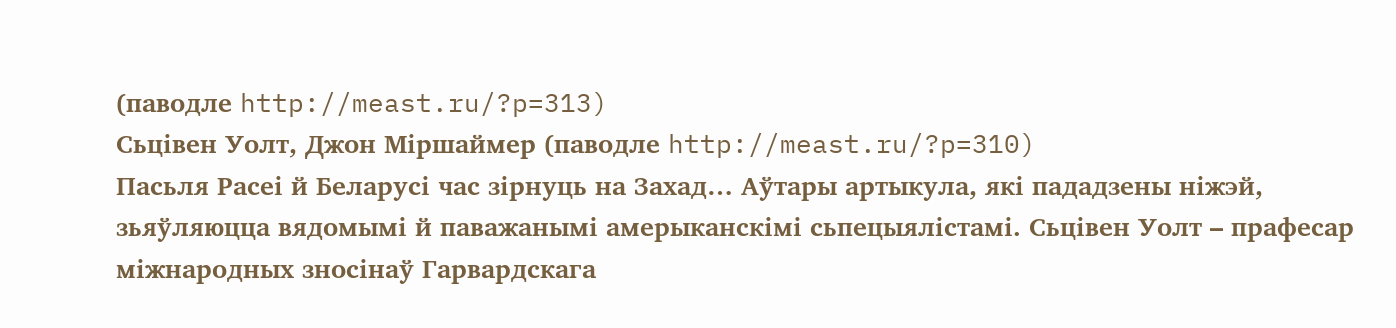(паводле http://meast.ru/?p=313)
Сьцівен Уолт, Джон Міршаймер (паводле http://meast.ru/?p=310)
Пасьля Расеі й Беларусі час зірнуць на Захад… Аўтары артыкула, які пададзены ніжэй, зьяўляюцца вядомымі й паважанымі амерыканскімі сьпецыялістамі. Сьцівен Уолт – прафесар міжнародных зносінаў Гарвардскага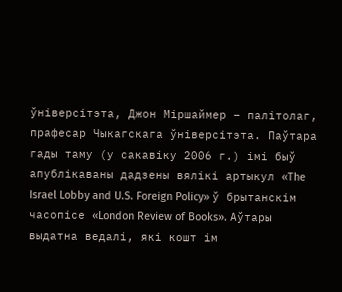ўніверсітэта, Джон Міршаймер – палітолаг, прафесар Чыкагскага ўніверсітэта. Паўтара гады таму (у сакавіку 2006 г.) імі быў апублікаваны дадзены вялікі артыкул «The Israel Lobby and U.S. Foreign Policy» ў брытанскім часопісе «London Review of Books». Аўтары выдатна ведалі, які кошт ім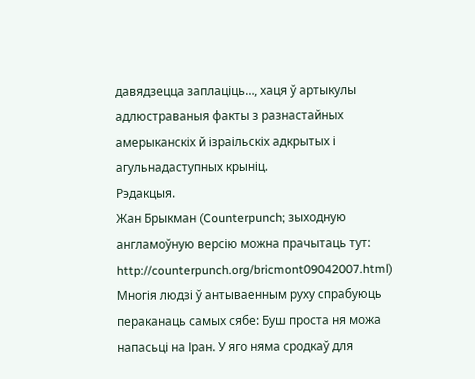давядзецца заплаціць…, хаця ў артыкулы адлюстраваныя факты з разнастайных амерыканскіх й ізраільскіх адкрытых і агульнадаступных крыніц.
Рэдакцыя.
Жан Брыкман (Counterpunch; зыходную англамоўную версію можна прачытаць тут: http://counterpunch.org/bricmont09042007.html)
Многія людзі ў антываенным руху спрабуюць пераканаць самых сябе: Буш проста ня можа напасьці на Іран. У яго няма сродкаў для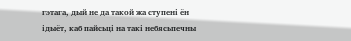гэтага, дый не да такой жа ступені ён ідыёт, каб пайсьці на такі небясьпечны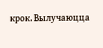крок. Вылучаюцца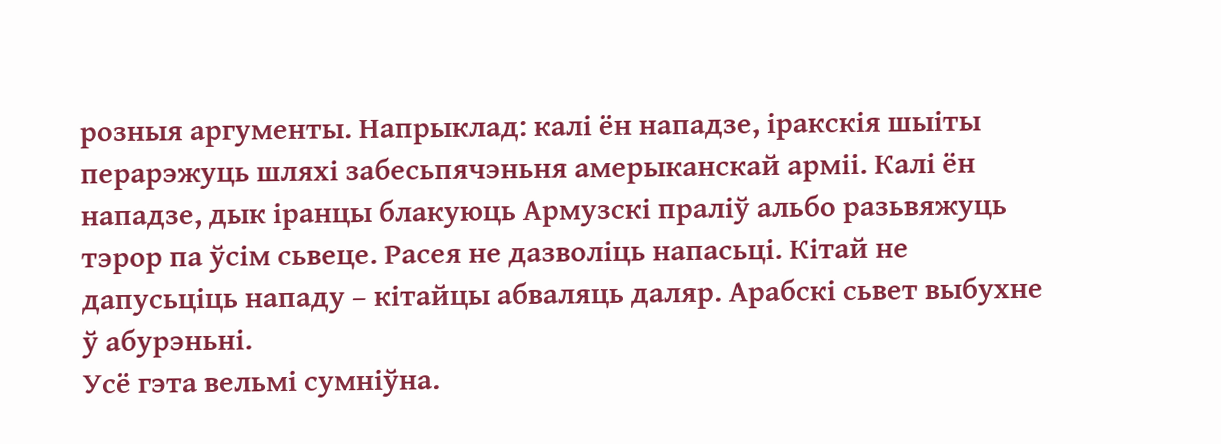розныя аргументы. Напрыклад: калі ён нападзе, іракскія шыіты перарэжуць шляхі забесьпячэньня амерыканскай арміі. Калі ён нападзе, дык іранцы блакуюць Армузскі праліў альбо разьвяжуць тэрор па ўсім сьвеце. Расея не дазволіць напасьці. Кітай не дапусьціць нападу – кітайцы абваляць даляр. Арабскі сьвет выбухне ў абурэньні.
Усё гэта вельмі сумніўна.